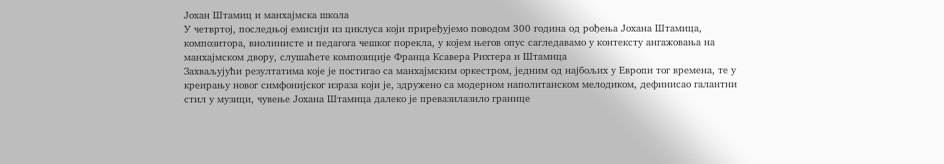Јохан Штамиц и манхајмска школа
У четвртој, последњој емисији из циклуса који приређујемо поводом 300 година од рођења Јохана Штамица, композитора, виолинисте и педагога чешког порекла, у којем његов опус сагледавамо у контексту ангажовања на манхајмском двору, слушаћете композиције Франца Ксавера Рихтера и Штамица
Захваљујући резултатима које је постигао са манхајмским оркестром, једним од најбољих у Европи тог времена, те у креирању новог симфонијског израза који је, здружено са модерном наполитанском мелодиком, дефинисао галантни стил у музици, чувење Јохана Штамица далеко је превазилазило границе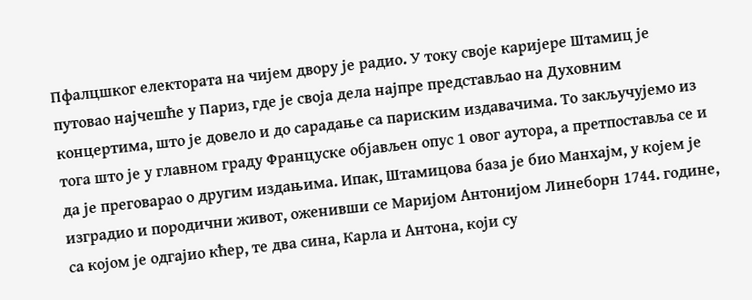Пфалцшког електората на чијем двору је радио. У току своје каријере Штамиц је путовао најчешће у Париз, где је своја дела најпре представљао на Духовним концертима, што је довело и до сарадање са париским издавачима. То закључујемо из тога што је у главном граду Француске објављен опус 1 овог аутора, а претпоставља се и да је преговарао о другим издањима. Ипак, Штамицова база је био Манхајм, у којем је изградио и породични живот, оженивши се Маријом Антонијом Линеборн 1744. године, са којом је одгајио кћер, те два сина, Карла и Антона, који су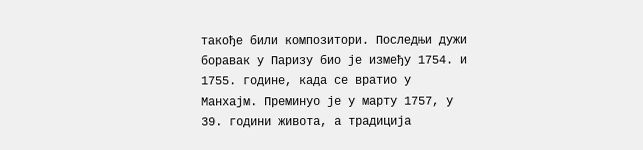такође били композитори. Последњи дужи боравак у Паризу био је између 1754. и 1755. године, када се вратио у Манхајм. Преминуо је у марту 1757, у 39. години живота, а традиција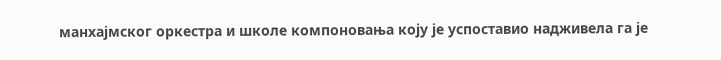манхајмског оркестра и школе компоновања коју је успоставио надживела га је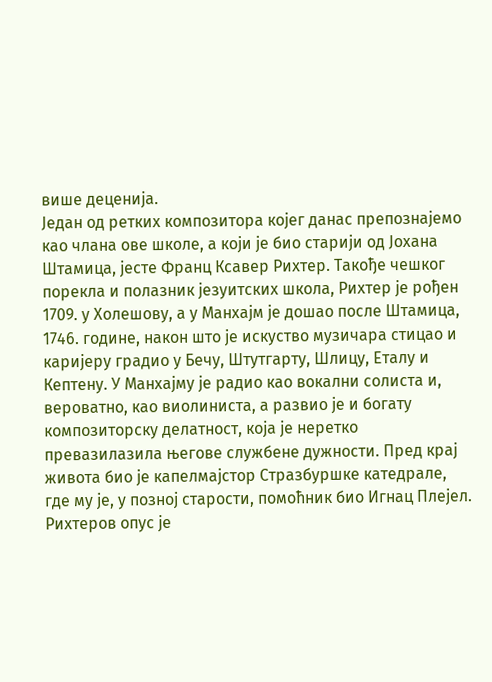више деценија.
Један од ретких композитора којег данас препознајемо као члана ове школе, а који је био старији од Јохана Штамица, јесте Франц Ксавер Рихтер. Такође чешког порекла и полазник језуитских школа, Рихтер је рођен 1709. у Холешову, а у Манхајм је дошао после Штамица, 1746. године, након што је искуство музичара стицао и каријеру градио у Бечу, Штутгарту, Шлицу, Еталу и Кептену. У Манхајму је радио као вокални солиста и, вероватно, као виолиниста, а развио је и богату композиторску делатност, која је неретко превазилазила његове службене дужности. Пред крај живота био је капелмајстор Стразбуршке катедрале, где му је, у позној старости, помоћник био Игнац Плејел. Рихтеров опус је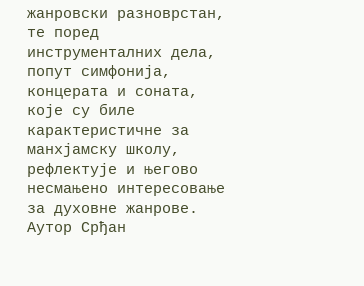жанровски разноврстан, те поред инструменталних дела, попут симфонија, концерата и соната, које су биле карактеристичне за манхјамску школу, рефлектује и његово несмањено интересовање за духовне жанрове.
Аутор Срђан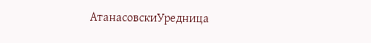АтанасовскиУредница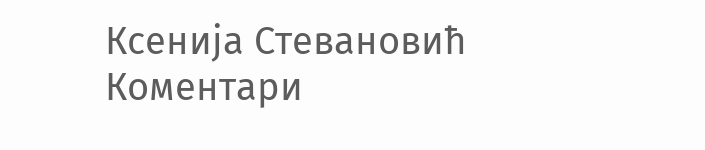Ксенија Стевановић
Коментари